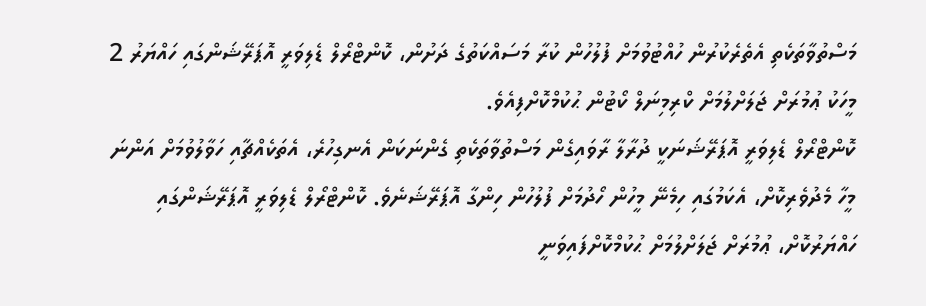މަސްތުވާތަކެތި އެތެރެކުރުން ހުއްޓުވުމަށް ފުލުހުން ކުރާ މަސައްކަތުގެ ދަށުން، ކޮންޓްރޯލް ޑެލިވަރީ އޮޕަރޭޝަންގައި ހައްޔަރު 2 މީހަކު ޢުމުރަށް ޖަލަށްލުމަށް ކްރިމިނަލް ކޯޓުން ޙުކުމްކޮށްފިއެވެ.
ކޮންޓްރޯލް ޑެލިވަރީ އޮޕަރޭޝަނަކީ ދުރާލާ ރާވައިގެން މަސްތުވާތަކެތި ގެންނަކަން އެނގިހުރެ، އެތަކެއްޗާއި ހަވާލުވުމަށް އަންނަ މީހާ މެދުވެރިކޮށް، އެކަމުގައި ހިމެނޭ މީހުން ހޯދުމަށް ފުލުހުން ހިންގާ އޮޕަރޭޝަނެވެ. ކޮންޓްރޯލް ޑެލިވަރީ އޮޕަރޭޝަންގައި ހައްޔަރުކޮށް، ޢުމުރަށް ޖަލަށްލުމަށް ޙުކުމްކޮށްފައިވަނީ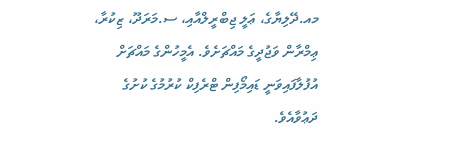މއ.ދޭލިޔާގެ، ޢަލީ ޖިބްރީލްއާއި، ސ.މަރަދޫ، ޒިކުރާ، ޢިމްރާން ވަޖުދީގެ މައްޗަށެވެ. އެމީހުންގެ މައްޗަށް އުފުލާފައިވަނީ ޑައިމޯފިން ޓްރެފިކް ކުރުމުގެ ކުށުގެ ދަޢުވާއެވެ.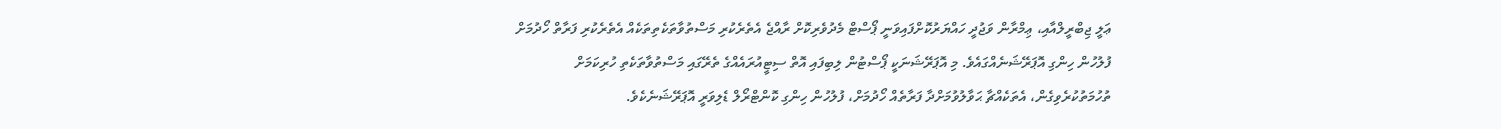ޢަލީ ޖިބްރީލްއާއި، ޢިމްރާން ވަޖުދީ ހައްޔަރުކޮށްފައިވަނީ ޕޯސްޓް މެދުވެރިކޮށް ރާއްޖެ އެތެރެކުރި މަސްތުވާތަކެތިތަކެއް އެތެރެކުރި ފަރާތް ހޯދުމަށް ފުލުހުން ހިންގި އޮޕަރޭޝަނެއްގައެވެ. މި އޮޕަރޭޝަނަކީ ޕޯސްޓުން ލިބިފައި އޮތް ސިޓީއުރައެއްގެ ތެރޭގައި މަސްތުވާތަކެތި ހުރިކަމަށް ތުހުމަތުކުރެވިގެން، އެތަކެއްޗާ ޙަވާލުވުމަށްދާ ފަރާތެއް ހޯދުމަށް، ފުލުހުން ހިންގި ކޮންޓްރޯލް ޑެލިވަރީ އޮޕަރޭޝަނެކެވެ.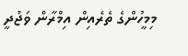މިމީހުންގެ ތެރެއިން އިމްރާން ވަޖުދީ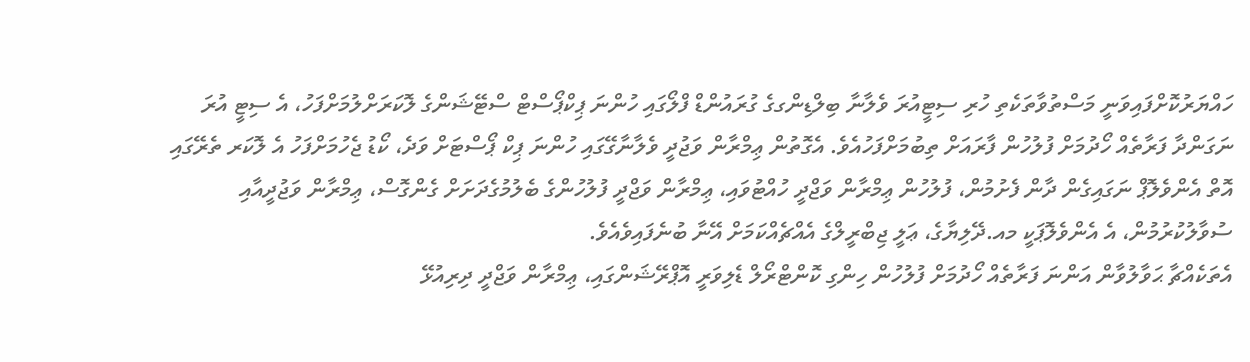ހައްޔަރުކޮށްފައިވަނީ މަސްތުވާތަކެތި ހުރި ސިޓީއުރަ ވެލާނާ ބިލްޑިންގގެ ގުރައުންޑް ފްލޯގައި ހުންނަ ޕިކްޕޯސްޓް ސްޓޭޝަންގެ ލޮކަރަށްލުމަށްފަހު، އެ ސިޓީ އުރަ ނަގަންދާ ފަރާތެއް ހޯދުމަށް ފުލުހުން ފާރައަށް ތިބުމަށްފަހުއެވެ. އެގޮތުން ޢިމްރާން ވަޖުދީ ވެލާނާގޭގައި ހުންނަ ޕިކް ޕޯސްޓަށް ވަދެ، ކޯޑު ޖެހުމަށްފަހު އެ ލޮކަރ ތެރޭގައި އޮތް އެންވެލޮޕް ނަގައިގެން ދާން ފެށުމުން، ފުލުހުން ޢިމްރާން ވަޖްދީ ހުއްޓުވައި، ޢިމްރާން ވަޖްދީ ފުލުހުންގެ ބެލުމުގެދަށަށް ގެންގޮސް، ޢިމްރާން ވަޖުދީއާއި ސުވާލުކުރުމުން، އެ އެންވެލޮޕަކީ މއ.ދޭލިޔާގެ، ޢަލީ ޖިބްރީލްގެ އެއްޗެއްކަމަށް އޭނާ ބުނެފައިވެއެވެ.
އެތަކެއްޗާ ޙަވާލުވާން އަންނަ ފަރާތެއް ހޯދުމަށް ފުލުހުން ހިންގި ކޮންޓްރޯލް ޑެލިވަރީ އޮޕްރޭޝަންގައި، ޢިމްރާން ވަޖްދީ ދިރިއުޅޭ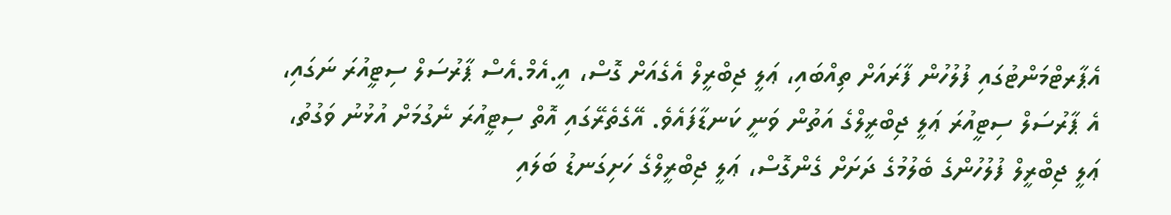އެޕާރޓްމަންޓުގައި ފުލުހުން ފާރައަށް ތިއްބައި، ޢަލީ ޖިބްރީލް އެގެއަށް ގޮސް، އީ.އެމް.އެސް ޕާރުސަލް ސިޓީއުރަ ނަގައި، އެ ޕާރުސަލް ސިޓީއުރަ ޢަލީ ޖިބްރީލްގެ އަތުން ވަނީ ކަނޑާފައެވެ. އޭގެތެރޭގައި އޮތް ސިޓީއުރަ ނެގުމަށް އުޅުނު ވަގުތު، ޢަލީ ޖިބްރީލް ފުލުހުންގެ ބެލުމުގެ ދަށަށް ގެންގޮސް، ޢަލީ ޖިބްރީލްގެ ހަށިގަނޑު ބަލައި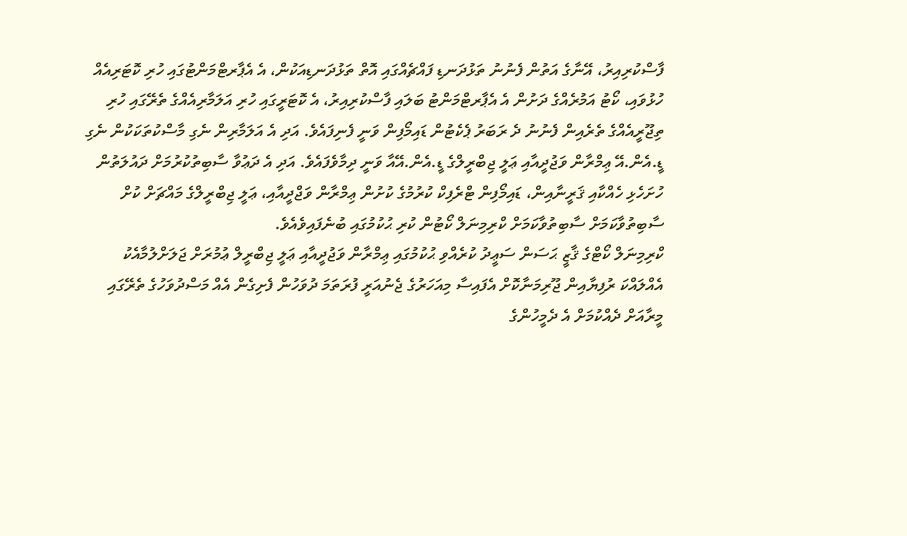ފާސްކުރިއިރު، އޭނާގެ އަތުން ފެނުނު ތަޅުދަނޑި ފައްޗެއްގައި އޮތް ތަޅުދަނޑިއަކުން، އެ އެޕާރޓްމަންޓުގައި ހުރި ކޮޓަރިއެއް ހުޅުވައި، ކޯޓު އަމުރެއްގެ ދަށުން އެ އެޕާރޓްމަންޓު ބަލައި ފާސްކުރިއިރު، އެ ކޮޓަރީގައި ހުރި އަލަމާރިއެއްގެ ތެރޭގައި ހުރި ތިޖޫރީއެއްގެ ތެރެއިން ފެނުނު ދެ ރަބަރު ޕެކެޓުން ޑައިމޯފިން ވަނީ ފެނިފައެވެ. އަދި އެ އަލަމާރިން ނެގި މާސްކުތަކަކުން ނެގި ޑީ.އެން.އޭ ޢިމްރާން ވަޖުދީއާއި ޢަލީ ޖިބްރީލްގެ ޑީ.އެން.އޭއާ ވަނީ ދިމާވެފައެވެ. އަދި އެ ދަޢުވާ ސާބިތުކުރުމަށް ދައުލަތުން ހުށަހެޅި ހެއްކާއި ޤަރީނާއިން، ޑައިމޯފިން ޓްރެފިކް ކުރުމުގެ ކުށުން ޢިމްރާން ވަޖްދީއާއި، ޢަލީ ޖިބްރީލްގެ މައްޗަށް ކުށް ސާބިތުވާކަމަށް ސާބިތުވާކަމަށް ކްރިމިނަލް ކޯޓުން ކުރި ޙުކުމުގައި ބުނެފައިވެއެވެ.
ކްރިމިނަލް ކޯޓްގެ ޤާޒީ ޙަސަން ސަޢީދު ކުރެއްވި ޙުކުމުގައި ޢިމްރާން ވަޖުދީއާއި ޢަލީ ޖިބްރީލް ޢުމުރަށް ޖަލަށްލުމާއެކު އެއްލައްކަ ރުފިޔާއިން ޖޫރިމަނާކޮށް އެފައިސާ މިއަހަރުގެ ޖެނުއަރީ ފުރަތަމަ ދުވަހުން ފެށިގެން އެއް މަސްދުވަހުގެ ތެރޭގައި މީރާއަށް ދެއްކުމަށް އެ ދެމީހުންގެ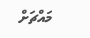މައްޗަށް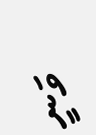ވަނީ